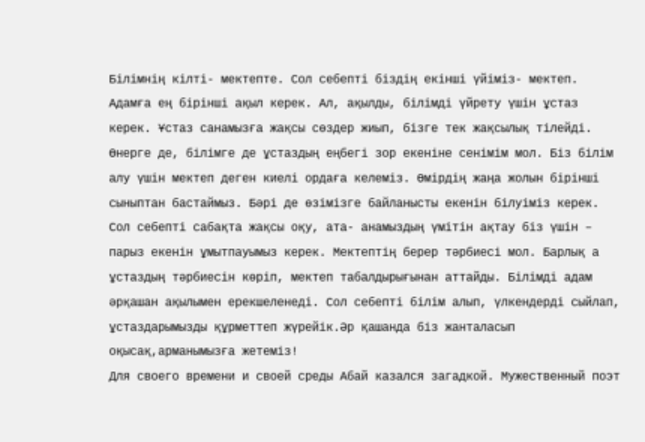Білімнің кілті- мектепте. Сол себепті біздің екінші үйіміз- мектеп. Адамға ең бірінші ақыл керек. Ал, ақылды, білімді үйрету үшін ұстаз керек. Ұстаз санамызға жақсы сөздер жиып, бізге тек жақсылық тілейді. Өнерге де, білімге де ұстаздың еңбегі зор екеніне сенімім мол. Біз білім алу үшін мектеп деген киелі ордаға келеміз. Өмірдің жаңа жолын бірінші сыныптан бастаймыз. Бәрі де өзімізге байланысты екенін білуіміз керек. Сол себепті сабақта жақсы оқу, ата- анамыздың үмітін ақтау біз үшін – парыз екенін ұмытпауымыз керек. Мектептің берер тәрбиесі мол. Барлық а ұстаздың тәрбиесін көріп, мектеп табалдырығынан аттайды. Білімді адам әрқашан ақылымен ерекшеленеді. Сол себепті білім алып, үлкендерді сыйлап, ұстаздарымызды құрметтеп жүрейік.Әр қашанда біз жанталасып оқысақ,арманымызға жетеміз!
Для своего времени и своей среды Абай казался загадкой. Мужественный поэт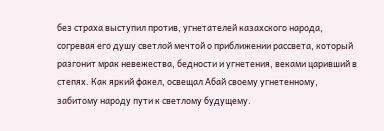без страха выступил против, угнетателей казахского народа, согревая его душу светлой мечтой о приближении рассвета, который разгонит мрак невежества, бедности и угнетения, веками царивший в степях. Как яркий факел, освещал Абай своему угнетенному, забитому народу пути к светлому будущему.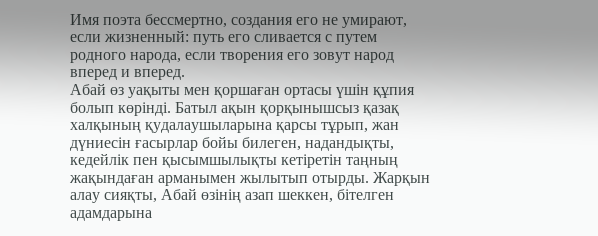Имя поэта бессмертно, создания его не умирают, если жизненный: путь его сливается с путем родного народа, если творения его зовут народ вперед и вперед.
Абай өз уақыты мен қоршаған ортасы үшін құпия болып көрінді. Батыл ақын қорқынышсыз қазақ халқының қудалаушыларына қарсы тұрып, жан дүниесін ғасырлар бойы билеген, надандықты, кедейлік пен қысымшылықты кетіретін таңның жақындаған арманымен жылытып отырды. Жарқын алау сияқты, Абай өзінің азап шеккен, бітелген адамдарына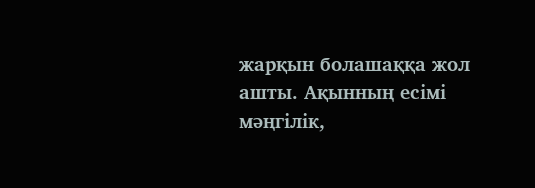жарқын болашаққа жол ашты. Ақынның есімі мәңгілік,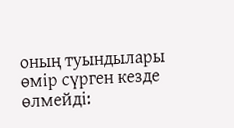оның туындылары өмір сүрген кезде өлмейді: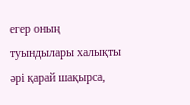егер оның туындылары халықты әрі қарай шақырса,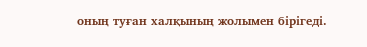оның туған халқының жолымен бірігеді.